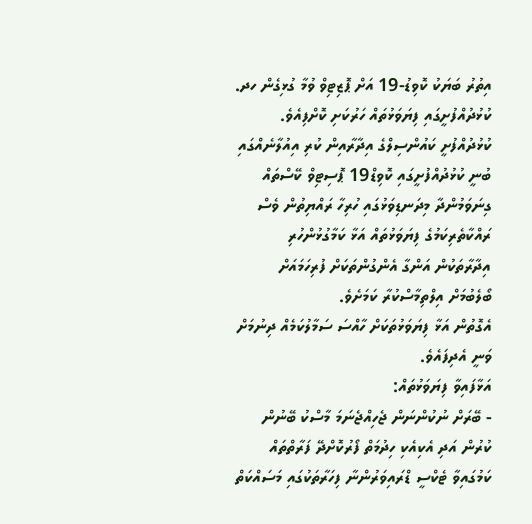އިތުރު ބަޔަކު ކޮވިޑު-19 އަށް ޕޮޒިޓިވް ވުމާ ގުޅިގެން ހދ. ކުޅުދުއްފުށީގައި ފިޔަވަޅުތައް ހަރުކަށި ކޮށްފިއެވެ.
ކުޅުދުއްފުށީ ކައުންސިލްގެ އިދާރާއިން ކުރި އިއުލާނެއްގައި ބުނީ ކުޅުދުއްފުށީގައި ކޮވިޑް19 ޕޮސިޓިވް ކޭސްތައް ގިނަވަމުންދާ މިދަނޑިވަޅުގައި ހުރިހާ ރައްޔިތުން ވެސް ރައްކާތެރިކަމުގެ ފިޔަވަޅުތައް އަޅާ ކަމާގުޅުންހުރި އިދާރާތަކުން އަންގާ އެންގުންތަކަށް ފުރިހަމައަށް ބޯލެބުމަށް އިލްތިމާސްކުރާ ކަމަށެވެ.
އެގޮތުން އަޅާ ފިޔަވަޅުތަކަށް ހާއްސަ ސަމާލުކަމެއް ދިނުމަށް ވަނީ އެދިފައެވެ.
އަޅާފައިވާ ފިޔަވަޅުތައް:
- ބޭރަށް ނުކުންނަން ޖެހިއްޖެނަމަ މާސްކު ބޭނުން ކުރުން އަދި އެކިއެކި ހިދުމަތް ފޯރުކޮށްދޭ ފަރާތްތައް ކަމުގައިވާ ޓެކްސީ ޑްރައިވަރުންނާ ފިހަރާތަކުގައި މަސައްކަތް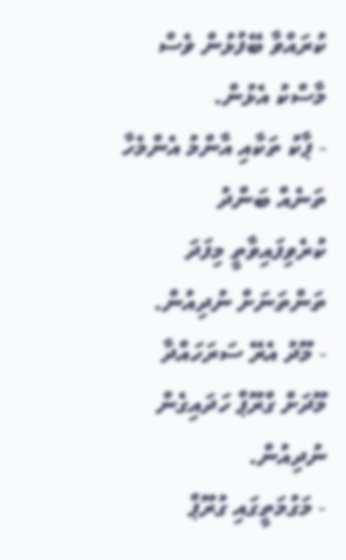ކުރައްވާ ބޭފުޅުން ވެސް މާސްކު އެޅުން.
- ޕާކު ތަކާއި އާންމު އެންމެހާ ތަނެއް ބަންދު ކުރެވިފައިވާތީ މިފަދަ ތަންތަނަށް ނުދިއުން.
- މޫދު އެރޭ ސަރަހައްދާ މޫދަށް ގްރޫޕް ހަދައިގެން ނުދިއުން.
- މަގުމަތީގައި ގުރޫޕް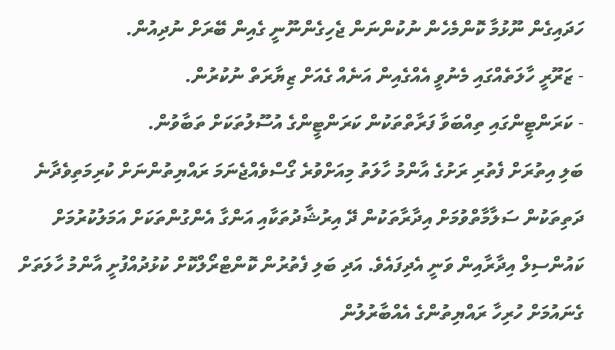ހަދައިގެން ނޫޅުމާ ކޮންމެހެން ނުކުންނަން ޖެހިގެންނޫނީ ގެއިން ބޭރަށް ނުދިއުން.
- ޒަރޫރީ ހާލަތެއްގައި މެނުވީ އެއްގެއިން އަނެއް ގެއަށް ޒިޔާރަތް ނުކުރުން.
- ކަރަންޓީންގައި ތިއްބަވާ ފަރާތްތަކުން ކަރަންޓީންގެ އުސޫލުތަކަށް ތަބާވުން.
ބަލި އިތުރަށް ފެތުރި ރަށުގެ އާންމު ހާލަތު މިއަށްވުރެ ގޯސްވެއްޖެނަމަ ރައްޔިތުންނަށް ކުރިމަތިވެދާނެ ދަތިތަކުން ސަލާމާތްވުމަށް އިދާރާތަކުން ދޭ އިރުޝާދުތަކާއި އަންގާ އެންގުންތަކަށް އަމަލުކުރުމަށް ކައުންސިލް އިދާރާއިން ވަނީ އެދިފައެވެ. އަދި ބަލި ފެތުރުން ކޮންޓްރޯލްކޮށް ކުޅުދުއްފުށީ އާންމު ހާލަތަށް ގެނައުމަށް ހުރިހާ ރައްޔިތުންގެ އެއްބާރުލުން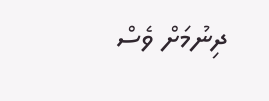ދިނުމަށް ވެސް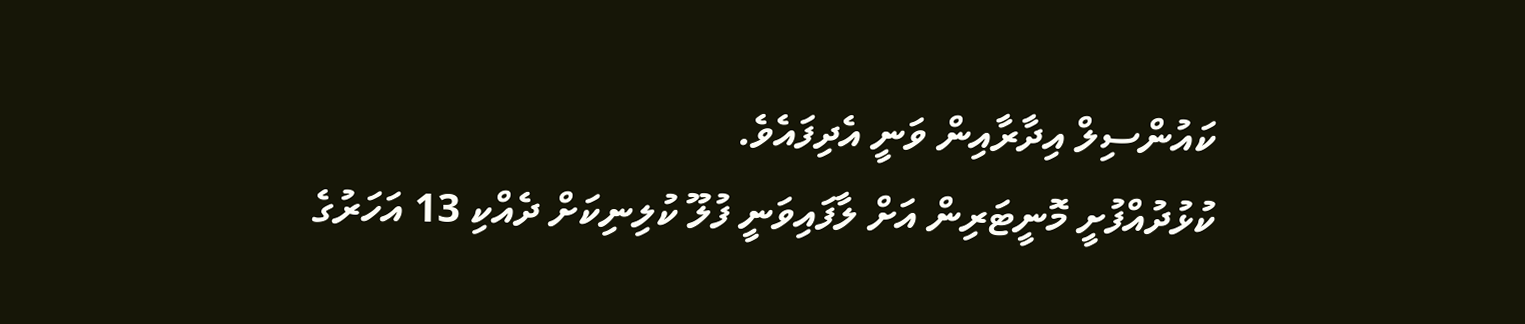ކައުންސިލް އިދާރާއިން ވަނީ އެދިފައެވެ.
ކުޅުދުއްފުށީ މޮނީޓަރިން އަށް ލާފައިވަނީ ފުލޫ ކުލިނިކަށް ދެއްކި 13 އަހަރުގެ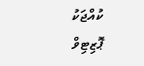ކުއްޖަކު ޕޮޒިޓިވް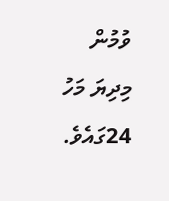ވުމުން މިދިޔަ މަހު 24ގައެވެ.